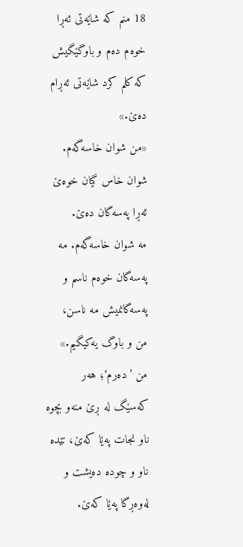18 منم که شاێەتی ئەڕا خوەم دەم و باوگێگیش که کلم کرد شاێەتی ئەڕام دەێ.»
«من شوان خاسەگەم. شوان خاس گیان خوەێ ئەڕا پەسەگان دەێ.
مه شوان خاسەگەم. مه پەسەگان خوەم ناسم و پەسەگانمیش مه ناسن،
من و باوگ یەکیگیم.»
من ’دەرم‘؛ هەر کەسێگ له ڕێ منەو بچوه ناو نجات پەێا کەێ، تێدە ناو و چوده دەیشت و لەوەڕگا پەێا کەێ.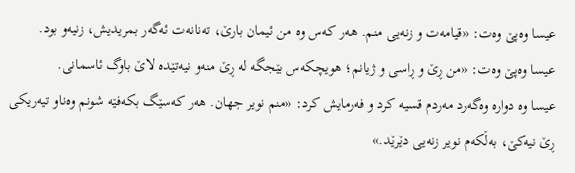عیسا وەپێ وەت: «قیامەت و زنەیی منم. هەر کەس وه من ئیمان بارێ، تەنانەت ئەگەر بمریدیش، زنیەو بود.
عیسا وەپێ وەت: «من ڕێ و ڕاسی و ژیانم؛ هویچکەس بێجگه له ڕێ منەو نیەتێدە لاێ باوگ ئاسمانی.
عیسا وه دواره وەگەرد مەردم قسیه کرد و فەرمایش کرد: «منم نویر جهان. هەر کەسێگ بکەفێه شونم وەناو تیەریکی ڕێ نیەکێ، بەڵکەم نویر زنەیی دێرێد.»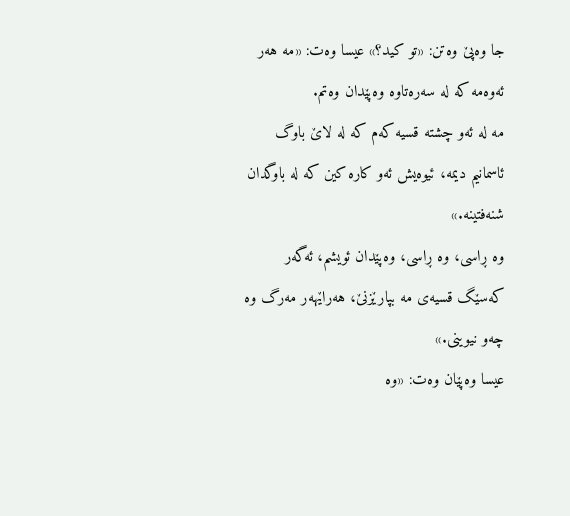جا وەپێ وەتن: «تو کید؟» عیسا وەت: «مه هەر ئەوەمه که له سەرەتاوه وەپێدان وەتم.
مه له ئەو چشته قسیه کەم که له لاێ باوگ ئاسمانیم دیمه، ئیوەیش ئەو کاره کین که له باوگدان شنەفتینه.»
وه ڕاسی، وه ڕاسی، وەپێدان ئویشم، ئەگەر کەسێگ قسیەی مه بپارێزنێ، هەراێهەر مەرگ وه چەو نیوینی.»
عیسا وەپێان وەت: «وه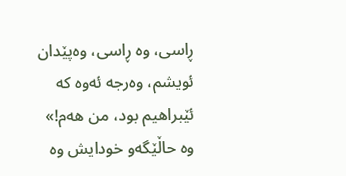ڕاسی، وه ڕاسی، وەپێدان ئویشم، وەرجه ئەوه که ئێبراهیم بود، من هەم!»
وه حاڵێگەو خودایش وه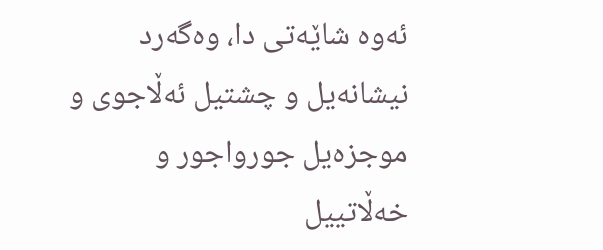ئەوه شاێەتی دا، وەگەرد نیشانەیل و چشتیل ئەڵاجوی و موجزەیل جورواجور و خەڵاتییل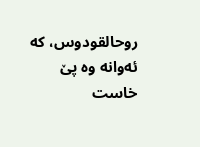روحالقودوس، که ئەوانه وه پێ خاست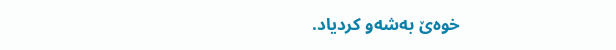خوەێ بەشەو کردیاد.